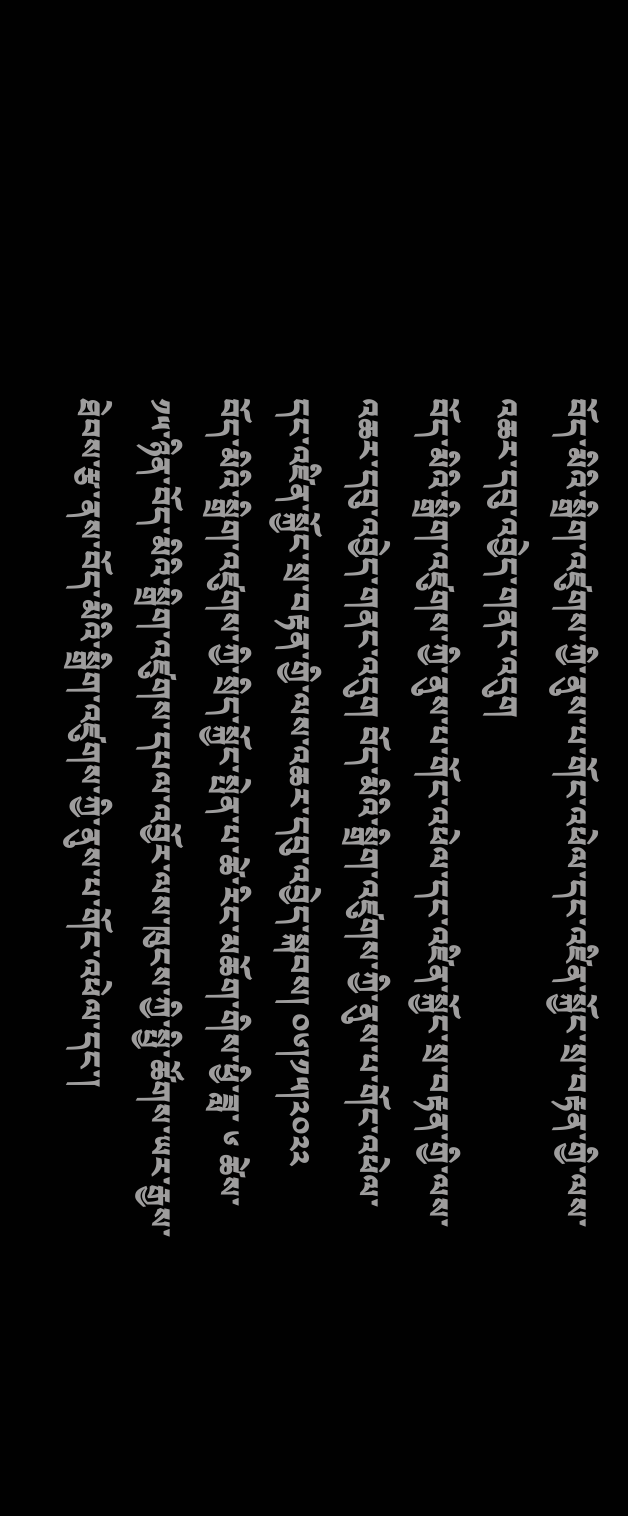བོད་མིའི་སྒྲིག་འཛུགས་ཀྱི་ནུས་པ་གོང་འཕེལ་དང་འཛིན་སྐྱོང་སྲ་བརྟན་གྱི་ལས་འཆར་དབུ་འབྱེད་གནང་འདུག
བོད་མིའི་སྒྲིག་འཛུགས་ཀྱི་ནུས་པ་གོང་འཕེལ་དང་འཛིན་སྐྱོང་སྲ་བརྟན་གྱི་ལས་འཆར་དབུ་འབྱེད་གནང་འདུག བོད་མིའི་སྒྲིག་འཛུགས་ཀྱི་ནུས་པ་གོང་འཕེལ་དང་འཛིན་སྐྱོང་སྲ་བརྟན་གྱི་ལས་འཆར་དབུ་འབྱེད་སྐབས། ༠༦།༡༥།༢༠༢༢
བོད་མིའི་སྒྲིག་འཛུགས་ཀྱི་སྲིད་སྐྱོང་སྤེན་པ་ཚེ་རིང་མཆོག་གིས་ཕྱི་ཟླ་ ༦ ཚེས་༡༥་ཉིན་བོད་མིའི་སྒྲིག་འཛུགས་དཔལ་འབྱོར་ལས་ཁུངས་ཀྱི་སྤྱི་ཚོགས་ཡར་རྒྱས་ཐེབས་རྩ་ནས་བོད་མིའི་སྒྲིག་འཛུགས་ཀྱི་ནུས་པ་གོང་འཕེལ་དང་།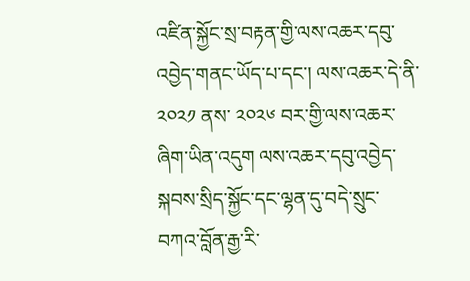འཛིན་སྐྱོང་སྲ་བརྟན་གྱི་ལས་འཆར་དབུ་འབྱེད་གནང་ཡོད་པ་དང་། ལས་འཆར་དེ་ནི་༢༠༢༡ ནས་ ༢༠༢༦ བར་གྱི་ལས་འཆར་ཞིག་ཡིན་འདུག ལས་འཆར་དབུ་འབྱེད་སྐབས་སྲིད་སྐྱོང་དང་ལྷན་དུ་བདེ་སྲུང་བཀའ་བློན་རྒྱ་རི་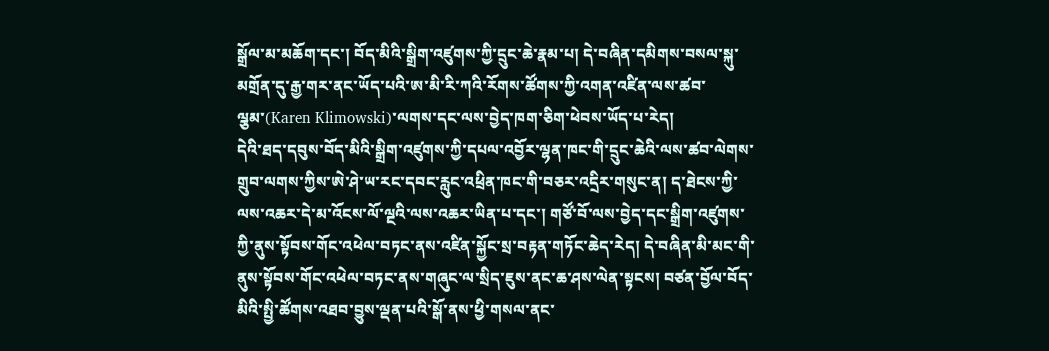སྒྲོལ་མ་མཆོག་དང་། བོད་མིའི་སྒྲིག་འཛུགས་ཀྱི་དྲུང་ཆེ་རྣམ་པ། དེ་བཞིན་དམིགས་བསལ་སྐུ་མགྲོན་དུ་རྒྱ་གར་ནང་ཡོད་པའི་ཨ་མི་རི་ཀའི་རོགས་ཚོགས་ཀྱི་འགན་འཛིན་ལས་ཚབ་ལྕམ་(Karen Klimowski)་ལགས་དང་ལས་བྱེད་ཁག་ཅིག་ཕེབས་ཡོད་པ་རེད།
དེའི་ཐད་དབུས་བོད་མིའི་སྒྲིག་འཛུགས་ཀྱི་དཔལ་འབྱོར་ལྷན་ཁང་གི་དྲུང་ཆེའི་ལས་ཚབ་ལེགས་གྲུབ་ལགས་ཀྱིས་ཨེ་ཤེ་ཡ་རང་དབང་རླུང་འཕྲིན་ཁང་གི་བཅར་འདྲིར་གསུང་ན། ད་ཐེངས་ཀྱི་ལས་འཆར་དེ་མ་འོངས་ལོ་ལྔའི་ལས་འཆར་ཡིན་པ་དང་། གཙོ་བོ་ལས་བྱེད་དང་སྒྲིག་འཛུགས་ཀྱི་ནུས་སྟོབས་གོང་འཕེལ་བཏང་ནས་འཛིན་སྐྱོང་སྲ་བརྟན་གཏོང་ཆེད་རེད། དེ་བཞིན་མི་མང་གི་ནུས་སྟོབས་གོང་འཕེལ་བཏང་ནས་གཞུང་ལ་སྲིད་ཇུས་ནང་ཆ་ཤས་ལེན་སྟངས། བཙན་བྱོལ་བོད་མིའི་སྤྱི་ཚོགས་འཐབ་བྱུས་ལྡན་པའི་སྒོ་ནས་ཕྱི་གསལ་ནང་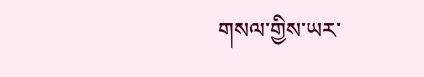གསལ་གྱིས་ཡར་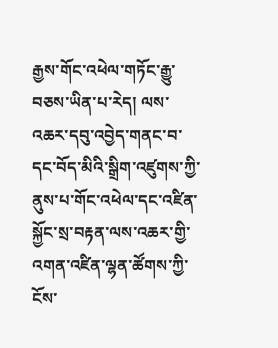རྒྱས་གོང་འཕེལ་གཏོང་རྒྱུ་བཅས་ཡིན་པ་རེད། ལས་འཆར་དབུ་འབྱེད་གནང་བ་དང་བོད་མིའི་སྒྲིག་འཛུགས་ཀྱི་ནུས་པ་གོང་འཕེལ་དང་འཛིན་སྐྱོང་སྲ་བརྟན་ལས་འཆར་གྱི་འགན་འཛིན་ལྷན་ཚོགས་ཀྱི་ངོས་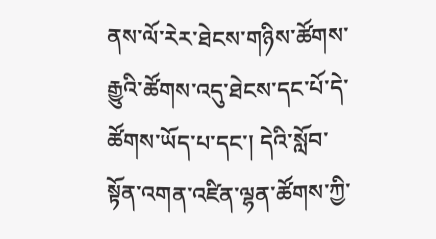ནས་ལོ་རེར་ཐེངས་གཉིས་ཚོགས་རྒྱུའི་ཚོགས་འདུ་ཐེངས་དང་པོ་དེ་ཚོགས་ཡོད་པ་དང་། དེའི་སློབ་སྟོན་འགན་འཛིན་ལྷན་ཚོགས་ཀྱི་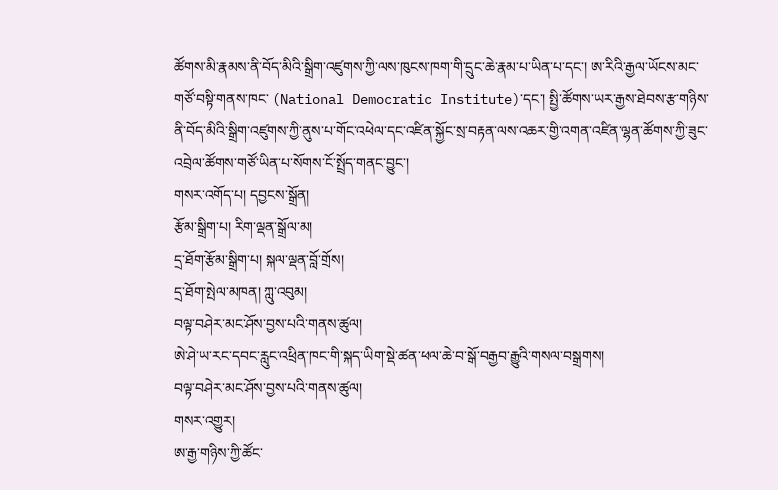ཚོགས་མི་རྣམས་ནི་བོད་མིའི་སྒྲིག་འཛུགས་ཀྱི་ལས་ཁུངས་ཁག་གི་དྲུང་ཆེ་རྣམ་པ་ཡིན་པ་དང་། ཨ་རིའི་རྒྱལ་ཡོངས་མང་གཙོ་བསྟི་གནས་ཁང་ (National Democratic Institute)་དང་། སྤྱི་ཚོགས་ཡར་རྒྱས་ཐེབས་རྩ་གཉིས་ནི་བོད་མིའི་སྒྲིག་འཛུགས་ཀྱི་ནུས་པ་གོང་འཕེལ་དང་འཛིན་སྐྱོང་སྲ་བརྟན་ལས་འཆར་གྱི་འགན་འཛིན་ལྷན་ཚོགས་ཀྱི་ཟུང་འབྲེལ་ཚོགས་གཙོ་ཡིན་པ་སོགས་ངོ་སྤྲོད་གནང་བྱུང་།
གསར་འགོད་པ། དབྱངས་སྒྲོན།
རྩོམ་སྒྲིག་པ། རིག་ལྡན་སྒྲོལ་མ།
དྲ་ཐོག་རྩོམ་སྒྲིག་པ། སྐལ་ལྡན་བློ་གྲོས།
དྲ་ཐོག་སྤེལ་མཁན། ཀླུ་འབུམ།
བལྟ་བཤེར་མང་ཤོས་བྱས་པའི་གནས་ཚུལ།
ཨེ་ཤེ་ཡ་རང་དབང་རླུང་འཕྲིན་ཁང་གི་སྐད་ཡིག་སྡེ་ཚན་ཕལ་ཆེ་བ་སྒོ་བརྒྱབ་རྒྱུའི་གསལ་བསྒྲགས།
བལྟ་བཤེར་མང་ཤོས་བྱས་པའི་གནས་ཚུལ།
གསར་འགྱུར།
ཨ་རྒྱ་གཉིས་ཀྱི་ཚོང་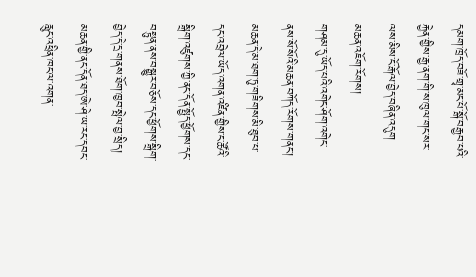དམག་ཁྲོད་བཟོ་གྲྭ་མང་པོ་སྒོ་བརྒྱབ་པའི་རྐྱེན་གྱིས་རྒྱ་ནག་གི་ས་ཁུལ་གང་སར་ལས་མིས་ངོ་རྒོལ་བྱེད་བཞིན་འདུག
མཆན་འཇོག་རོགས།
གཤམ་དུ་ཡོད་པའི་འགེང་ཤོག་འགེང་ནས་སོ་སོའི་མཆན་བཀོད་རོགས་གནང་། མཆན་དེ་མ་ཐག་ཏུ་གཟིགས་མི་ཐུབ་པ་དང་འབྲེལ་ཡོད་འགན་འཛིན་གྱིས་ང་ཚོའི་སྒྲིག་འཛུགས་ཀྱི་ནང་དོན་སྤྱོད་ཕྱོགས་དང་བསྟུན་ནས་བསྒྱུར་བཅོས་དང་ཕྱོགས་སྒྲིག་བྱེད་དེ་དྲ་གནས་ཐོག་ཁྱབ་སྤེལ་བྱ་སྲིད། མཆན་གྱི་ནང་དོན་ཐད་ཨེ་ཤེ་ཡ་རང་དབང་རླུང་འཕྲིན་ཁང་ལ་འགན་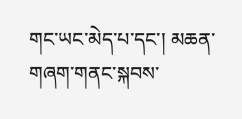གང་ཡང་མེད་པ་དང་། མཆན་གཞག་གནང་སྐབས་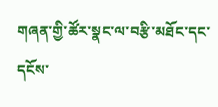གཞན་གྱི་ཚོར་སྣང་ལ་བརྩི་མཐོང་དང་དངོས་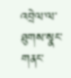འབྲེལ་ལ་ཐུགས་སྣང་གནང་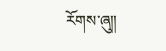རོགས་ཞུ༎